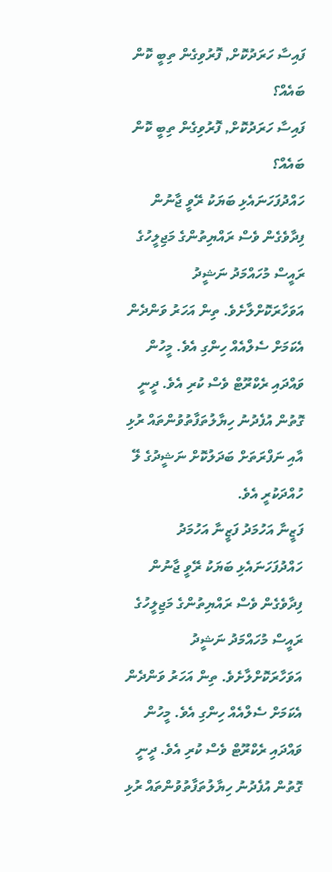ފައިސާ ހަރަދުކޮށް, ފޮރުވިގެން ތިބީ ކޮން ބައެއް؟
ފައިސާ ހަރަދުކޮށް, ފޮރުވިގެން ތިބީ ކޮން ބައެއް؟
ހައްދުފަހަނައެޅި ބަޔަކު ރޭވީ ޖާނުން ފިދާވެގެން ވެސް ރައްޔިތުންގެ މަޖިލީހުގެ ރައީސް މުހައްމަދު ނަޝީދު އަވަހާރަކޮށްލާށެވެ. ތިން އަހަރު ވަންދެން އެކަމަށް ސެލްއެއް ހިންގި އެވެ. މީހުން ވައްދައި ރެކްރޫޓް ވެސް ކުރި އެވެ. ދީނީ ގޮތުން އުފެދުނު ހިޔާލުތަފާތުވުންތައް ރުޅި އާއި ނަފްރަތަށް ބަދަލުކޮށް ނަޝީދުގެ ލޭ ހުއްދަކުރީ އެވެ.
ފަޒީނާ އަހުމަދު ފަޒީނާ އަހުމަދު
ހައްދުފަހަނައެޅި ބަޔަކު ރޭވީ ޖާނުން ފިދާވެގެން ވެސް ރައްޔިތުންގެ މަޖިލީހުގެ ރައީސް މުހައްމަދު ނަޝީދު އަވަހާރަކޮށްލާށެވެ. ތިން އަހަރު ވަންދެން އެކަމަށް ސެލްއެއް ހިންގި އެވެ. މީހުން ވައްދައި ރެކްރޫޓް ވެސް ކުރި އެވެ. ދީނީ ގޮތުން އުފެދުނު ހިޔާލުތަފާތުވުންތައް ރުޅި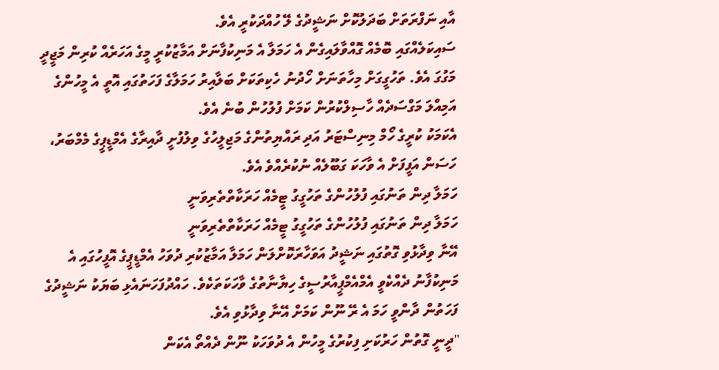އާއި ނަފްރަތަށް ބަދަލުކޮށް ނަޝީދުގެ ލޭ ހުއްދަކުރީ އެވެ.
ސައިކަލެއްގައި ބޮމެއް ގޮއްވާލައިގެން އެ ހަމަލާ އެ މަނިކުފާނަށް އަމާޒުކުރީ މީގެ އަހަރެއް ކުރިން މަޖީދީ މަގުގަ އެވެ. ތަހުގީގަށް މިހާތަނަށް ހޯދުނު ހެކިތަކަށް ބަލާއިރު ހަމަލާގެ ފަހަތުގައި އޮތީ އެ މީހުންގެ އަމިއްލަ މަގްސަދެއް ހާސިލްކުރުން ކަމަށް ފުލުހުން ބުނެ އެވެ.
އެކަމަކު ކުރީގެ ހޯމް މިނިސްޓަރު އަދި ރައްޔިތުންގެ މަޖިލީހުގެ ވިލުފުށީ ދާއިރާގެ އެމްޑީޕީގެ މެމްބަރު، ހަސަން އަފީފަށް އެ ވާހަކަ ގަބޫލެއް ނުކުރެއްވެ އެވެ.
ހަމަލާ ދިން ތަނުގައި ފުލުހުންގެ ތަހުގީގު ޓީމެއް ހަރަކާތްތެރިވަނީ
ހަމަލާ ދިން ތަނުގައި ފުލުހުންގެ ތަހުގީގު ޓީމެއް ހަރަކާތްތެރިވަނީ
އޭނާ ވިދާޅުވި ގޮތުގައި ނަޝީދު އަވަހާރަކޮށްލަން ހަމަލާ އަމާޒުކުރި ދުވަހު އެމްޑީޕީގެ އޮފީހުގައި އެ މަނިކުފާނު ދެއްކެވީ އެމްއެމްޕީއާރުސީގެ ހިޔާނާތުގެ ވާހަކަތަކެވެ. ހައްދުފަހަނައެޅި ބަޔަކު ނަޝީދުގެ ފަހަތުން ދާންވީ ހަމަ އެ ރޭ ނޫން ކަމަށް އޭނާ ވިދާޅުވި އެވެ.
"ދީނީ ގޮތުން ހަރުކަށި ފިކުރުގެ މީހުން އެ ދުވަހަކު ނޫން ދެއްތޯ އެކަން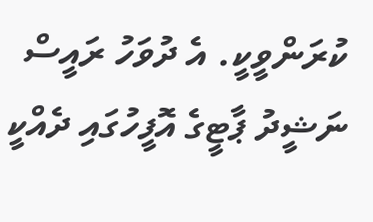ކުރަންވީކީ. އެ ދުވަހު ރައީސް ނަޝީދު ޕާޓީގެ އޮފީހުގައި ދެއްކީ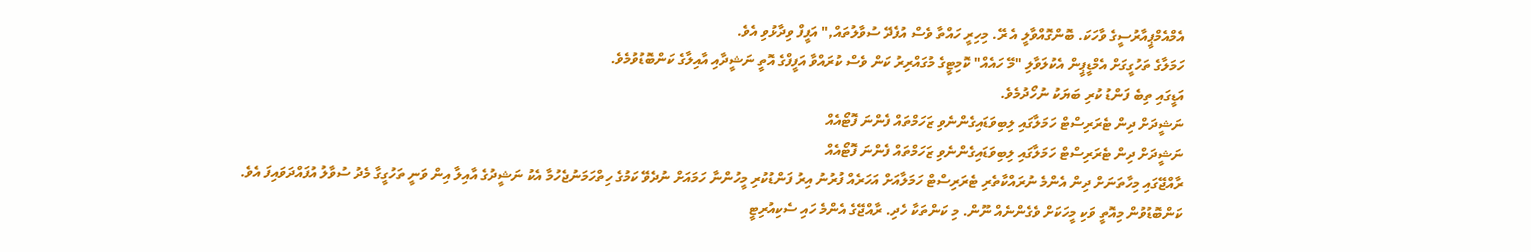އެމްއެމްޕީއާރުސީގެ ވާހަކަ. ބޮންގޮއްވާލީ އެ ރޭ. މިހިރީ ހައްތާ ވެސް އުފެދޭ ސުވާލުތައް," އަފީފް ވިދާޅުވި އެވެ.
ހަމަލާގެ ތަހުގީގަށް އެމްޑީޕީން އެކުލަވާލި "މޭ ހައެއް" ކޮމިޓީގެ މުގައްރިރު ކަން ވެސް ކުރައްވާ އަފީފްގެ އޮތީ ނަޝީދާއި އާއިލާގެ ކަންބޮޑުވުމެވެ.
އަޑީގައި ތިބެ ފަންޑު ކުރި ބަޔަކު ނުހޯދުމެވެ.
ނަޝީދަށް ދިން ޓެރަރިސްޓް ހަމަލާގައި ލިބިވަޑައިގެންނެވި ޒަހަމްތައް ފެންނަ ފޮޓޯއެއް
ނަޝީދަށް ދިން ޓެރަރިސްޓް ހަމަލާގައި ލިބިވަޑައިގެންނެވި ޒަހަމްތައް ފެންނަ ފޮޓޯއެއް
ރާއްޖޭގައި މިހާތަނަށް ދިން އެންމެ ނުރައްކާތެރި ޓެރަރިސްޓް ހަމަލާއަށް އަހަރެއް ފުރުނު އިރު ފަންޑުކުރި މީހުންނާ ހަމައަށް ނުދެވޭ ކަމުގެ ހިތްހަމަނުޖެހުމާ އެކު ނަޝީދުގެ އާއިލާ އިން ވަނީ ތަހުގީގާ މެދު ސުވާލު އުފައްދަވައިފަ އެވެ.
ކަންބޮޑުވުން މިއޮތީ ވަކި މީހަކަށް ވެގެންނެއް ނޫން. މި ކަންތަކާ ހެދި. ރާއްޖޭގެ އެންމެ ހައި ސެކިއުރިޓީ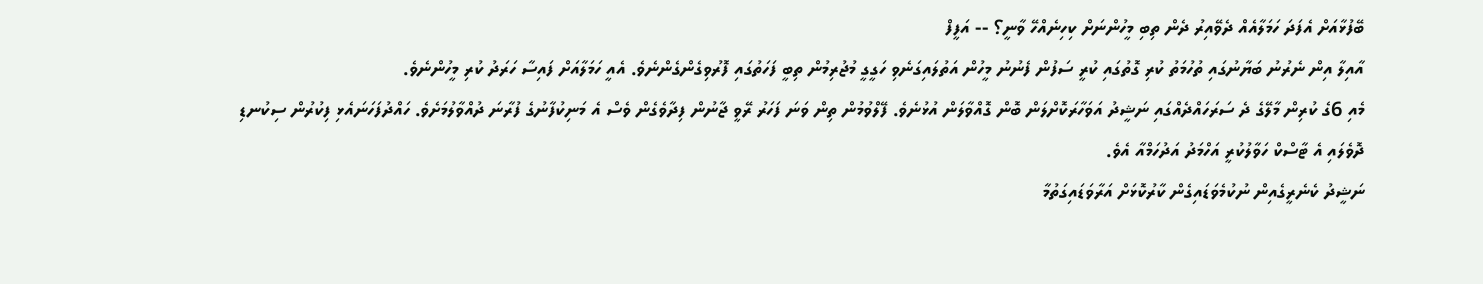ބޭފުޅާއަށް އެފަދަ ހަމަލާއެއް ދެވޭއިރު ދެން ތިބި މީހުންނަށް ކިހިނެއްހޭ ވާނީ؟ -- އަފީފް
އާއިލާ އިން ނެރުނު ބަޔާނުގައި ތުހުމަތު ކުރި ގޮތުގައި ކުރީ ސަފުން ފެނުނު މީހުން އަތުލައިގަނެވި ހަގީގީ މުޖުރިމުން ތިބީ ފަހަތުގައި ފޮރުވިގެންގެންނެވެ. އެއީ ހަމަލާއަށް ފައިސާ ހަރަދު ކުރި މީހުންނެވެ.
މެއި 6ގެ ކުރިން މާލޭގެ ދެ ސަރަހައްދެއްގައި ނަޝީދު އަވަހާރަކޮށްލަން ބޮން ގޮއްވާލަން އުޅުނެވެ. ފޭލްވުމުން ތިން ވަނަ ފަހަރު ރޭވީ ޖާނުން ފިދާވެގެން ވެސް އެ މަނިކުފާނުގެ ފުރާނަ ދުއްވާލުމަށެވެ. ހައްދުފަހަނައެޅި ފިކުރުން ސިކުނޑި ދޮވެލައި އެ ޓާސްކް ހަވާލުކުރީ އަހްމަދު އަދުހަމްއާ އެވެ.
ނަޝީދު ކެނެރީގެއިން ނުކުމެވަޑައިގެން ކާރުކޮޅަށް އަރާވަޑައިގަތުމާ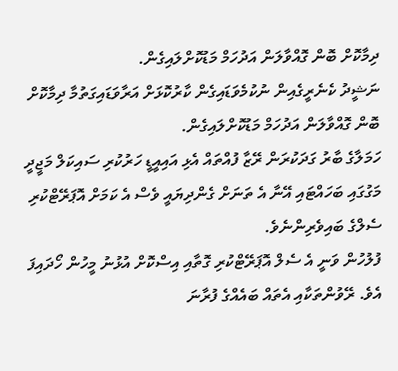ދިމާކޮށް ބޮން ގޮއްވާލަން އަދުހަމް މަޑުކޮށްލައިގެން.
ނަޝީދު ކެނެރީގެއިން ނުކުމެވަޑައިގެން ކާރުކޮޅަށް އަރާވަޑައިގަތުމާ ދިމާކޮށް ބޮން ގޮއްވާލަން އަދުހަމް މަޑުކޮށްލައިގެން.
ހަމަލާގެ ބާރު ގަދަކުރަން ރޭޒާ ފުއްތައް އެޅި އައިއީޑީ ހަރުކުރި ސައިކަލް މަޖީދީ މަގުގައި ބަހައްޓައި އޭނާ އެ ތަނަށް ގެންދިޔައީ ވެސް އެ ކަމަށް އޮޕަރޭޓްކުރި ސެލްގެ ބައިވެރިންނެވެ.
ފުލުހުން ވަނީ އެ ސެލް އޮޕަރޭޓްކުރި ގޮތާއި އިސްކޮށް އުޅުނު މީހުން ހޯދައިފަ އެވެ. ރޭވުންތަކާއި އެތައް ބައެއްގެ ފުރާނަ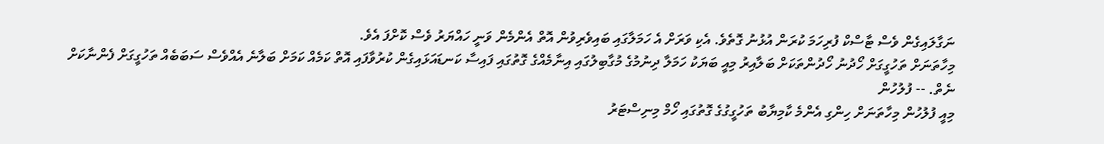ނަގާލައިގެން ވެސް ޓާސްކް ފުރިހަމަ ކުރަން އުޅުނު ގޮތެވެ. އެކި ވަރަށް އެ ހަމަލާގައި ބައިވެރިވުން އޮތް އެންމެން ވަނީ ހައްޔަރު ވެސް ކޮށްފަ އެވެ.
މިހާތަނަށް ތަހުގީގަށް ހޯދުނު ހޯދުންތަކަށް ބަލާއިރު މިއީ ބަޔަކު ހަމަލާ ދިނުމުގެ މުގާބިލުގައި އިނާމެއްގެ ގޮތުގައި ފައިސާ ކަނޑައަޅައިގެން ކުރުވާފައި އޮތް ކަމެއް ކަމަށް ބަލާނެ އެއްވެސް ސަބަބެއް ތަހުގީގަށް ފެންނާކަށް ނެތް. -- ފުލުހުން
މިއީ ފުލުހުން މިހާތަނަށް ހިންގި އެންމެ ކާމިޔާބު ތަހުގީގުގެ ގޮތުގައި ހޯމް މިނިސްޓަރު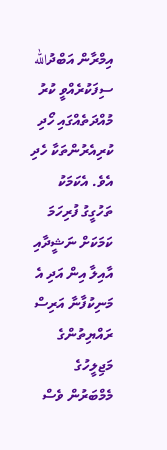އިމްރާން އަބްދުالله ސިފަކުރެއްވީ ކުރު މުއްދަތެއްގައި ހޯދި ކުރިއެރުންތަކާ ހެދި އެވެ. އެކަމަކު ތަހުގީގު ފުރިހަމަ ކަމަކަށް ނަޝީދާއި އާއިލާ އިން އަދި އެ މަނިކުފާނާ އަރިސް ރައްޔިތުންގެ މަޖިލީހުގެ މެމްބަރުން ވެސް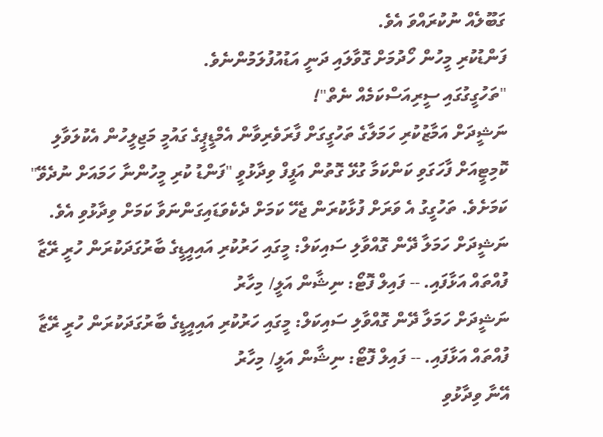ގަބޫލެއް ނުކުރައްވަ އެވެ.
ފަންޑުކުރި މީހުން ހޯދުމަށް ގޮވާލައި ދަނީ އަޑުއުފުލަމުންނެވެ.
"ތަހުގީގުގައި ސީރިއަސްކަމެއް ނެތް"!
ނަޝީދަށް އަމާޒުކުރި ހަމަލާގެ ތަހުގީގަށް ފާރަވެރިވާން އެމްޑީޕީގެ ގައުމީ މަޖިލީހުން އެކުލަވާލި ކޮމިޓީއަށް ފާހަގަވި ކަންކަމާ ގުޅޭ ގޮތުން އަފީފް ވިދާޅުވީ "ފަންޑު ކުރި މީހުންނާ ހަމައަށް ނުދެވޭ" ކަމަށެވެ. ތަހުގީގު އެ ވަރަށް ފުޅާކުރަން ޖެހޭ ކަމަށް ދެކެވަޑައިގަންނަވާ ކަމަށް ވިދާޅުވި އެވެ.
ނަޝީދަށް ހަމަލާ ދޭން ގޮއްވާލި ސައިކަލް: މީގައި ހަރުކުރި އައިއީޑީގެ ބާރުގަދަކުރަން ހުރީ ރޭޒާ ފުއްތައް އަޅާފައި. -- ފައިލް ފޮޓޯ: ނިޝާން އަލީ/ މިހާރު
ނަޝީދަށް ހަމަލާ ދޭން ގޮއްވާލި ސައިކަލް: މީގައި ހަރުކުރި އައިއީޑީގެ ބާރުގަދަކުރަން ހުރީ ރޭޒާ ފުއްތައް އަޅާފައި. -- ފައިލް ފޮޓޯ: ނިޝާން އަލީ/ މިހާރު
އޭނާ ވިދާޅުވި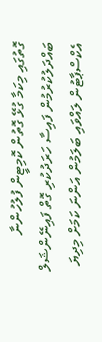ގޮތުގައި މިކަމާ ގުޅޭ ގޮތުން ކޮމިޓީން ފުލުހުންނާ ބައްދަލުކުރުމުން ފައިސާ ހަރަދުކުރި ގޮތް ފައިނޭންޝަލް އެކްސްޕާޓުން ލައްވައި ބަލަމުން އަންނަ ކަމަށް މިދިޔަ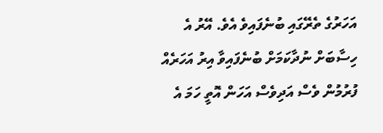އަހަރުގެ ތެރޭގައި ބުނެފައިވެ އެވެ. އޭރު އެ ހިސާބަށް ނުދާކަމަށް ބުނެފައިވާ އިރު އަހަރެއް ފުރުމުން ވެސް އަދިވެސް އަހަން އޮތީ ހަމަ އެ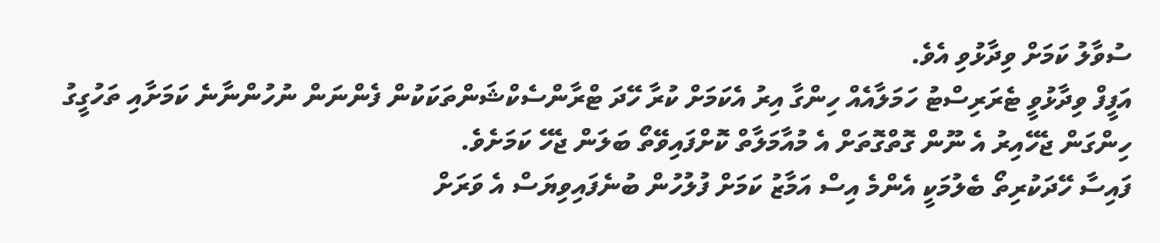ސުވާލު ކަމަށް ވިދާޅުވި އެވެ.
އަފީފް ވިދާޅުވީ ޓެރަރިސްޓު ހަމަލާއެއް ހިންގާ އިރު އެކަމަށް ކުރާ ހޭދަ ޓްރާންސެކްޝަންތަކަކުން ފެންނަން ނުހުންނާނެ ކަމަށާއި ތަހުގީގު ހިންގަން ޖެހޭއިރު އެ ނޫން ގޮތްގޮތަށް އެ މުއާމަލާތް ކޮށްފައިވޭތޯ ބަލަން ޖެހޭ ކަމަށެވެ.
ފައިސާ ހޭދަކުރިތޯ ބެލުމަކީ އެންމެ އިސް އަމާޒު ކަމަށް ފުލުހުން ބުނެފައިވިޔަސް އެ ވަރަށް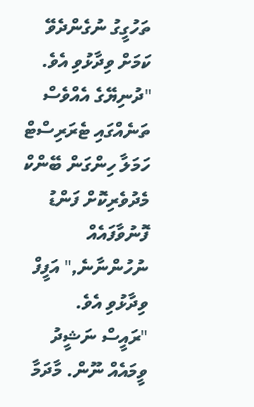ތަހުގީގު ނުގެންދެވޭ ކަމަށް ވިދާޅުވި އެވެ.
"ދުނިޔޭގެ އެއްވެސް ތަނެއްގައި ޓެރަރިސްޓް ހަމަލާ ހިންގަން ބޭންކް މެދުވެރިކޮށް ފަންޑު ފޮނުވާފައެއް ނުހުންނާނެ," އަފީފް ވިދާޅުވި އެވެ.
"ރައީސް ނަޝީދު ވީމައެއް ނޫން. މާދަމާ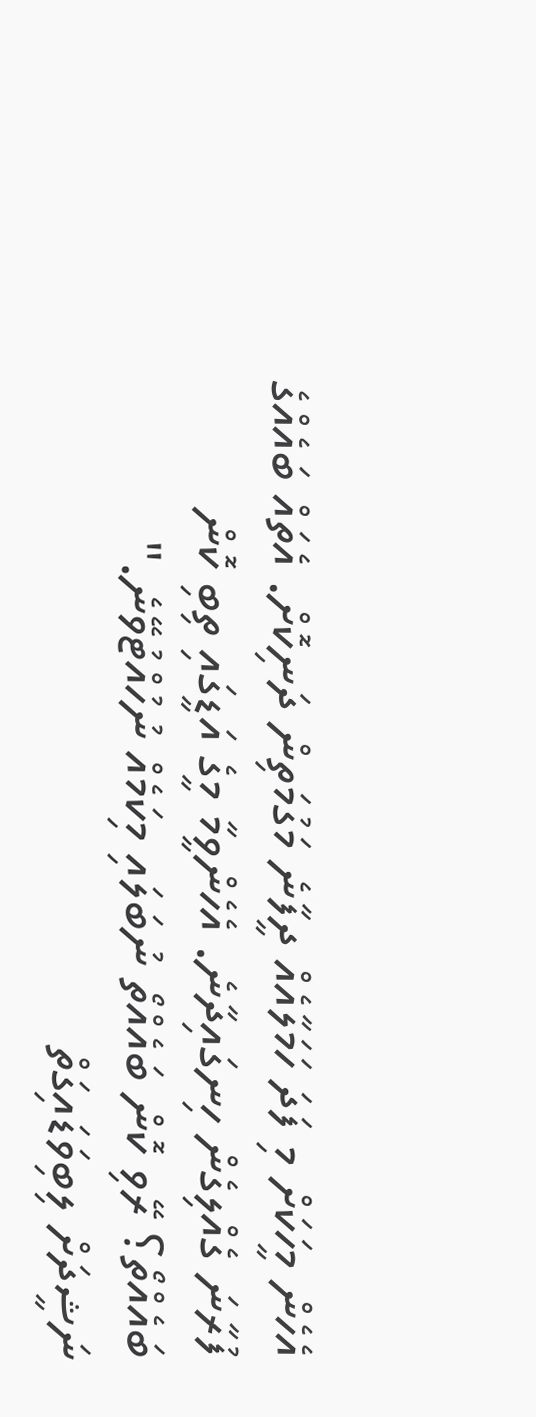އެހެން މީހަކަށް މި ފަދަ ހަމަލާއެއް ދީފާނެ މަގުމަތިން ދަނިކޮށް. އެތައް ބައެއްގެ ފުރާނަ ގެއްލިގެން ހިނގައިދާނެ. އެހެންވީމާ މީގެ އަޑީގައި ތިބި ކޮން ބައެއްތޯ؟ ރޭވި ކޮން ބައެއްތޯ ނުބަލައި މިކަމެއް ނުހުއްޓުވޭނެ."
ނަޝީދަށް ލިބިވަޑައިގަތް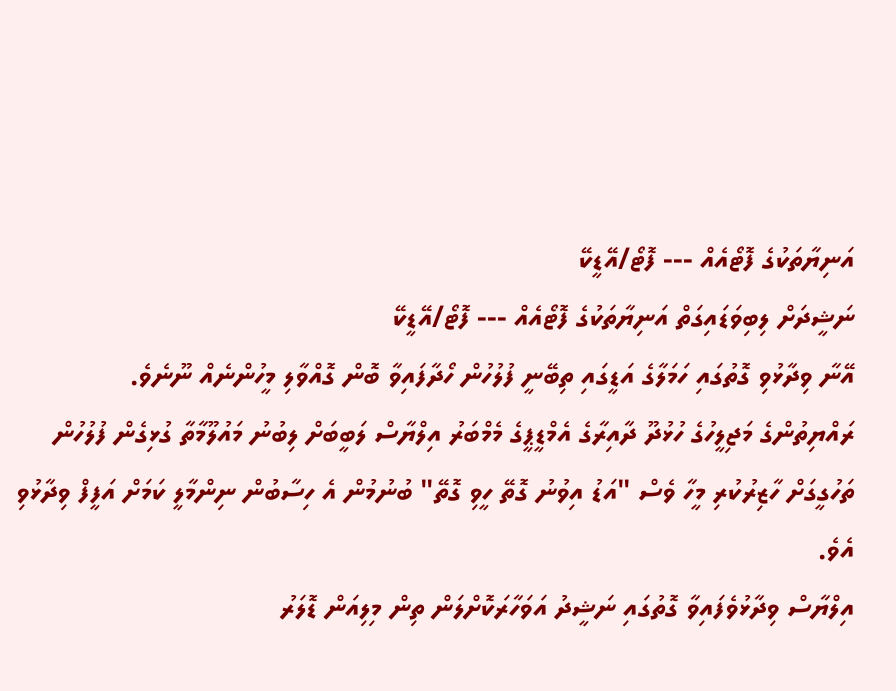އަނިޔާތަކުގެ ފޮޓޯއެއް --- ފޮޓޯ/އޭޑީކޭ
ނަޝީދަށް ލިބިވަޑައިގަތް އަނިޔާތަކުގެ ފޮޓޯއެއް --- ފޮޓޯ/އޭޑީކޭ
އޭނާ ވިދާޅުވި ގޮތުގައި ހަމަލާގެ އަޑީގައި ތިބޭނީ ފުލުހުން ހޯދާފައިވާ ބޮން ގޮއްވާލި މީހުންނެއް ނޫނެވެ.
ރައްޔިތުންގެ މަޖިލީހުގެ ހުޅުދޫ ދާއިރާގެ އެމްޑީޕީގެ މެމްބަރު އިލްޔާސް ލަބީބަށް ލިބުނު މައުލޫމާތާ ގުޅިގެން ފުލުހުން ތަހުގީގަށް ހާޒިރުކުރި މީހާ ވެސް "އަޑު އިވުނު ގޮތޭ ހީވި ގޮތޭ" ބުނުމުން އެ ހިސާބުން ނިންމާލީ ކަމަށް އަފީފް ވިދާޅުވި އެވެ.
އިލްޔާސް ވިދާޅުވެފައިވާ ގޮތުގައި ނަޝީދު އަވަހާރަކޮށްލަން ތިން މިލިއަން ޑޮލަރު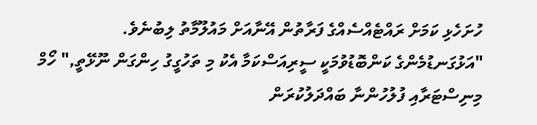ހުށަހެޅި ކަމަށް ރައްޓެއްސެއްގެ ފަރާތުން އޭނާއަށް މައުލޫމާތު ލިބުނެވެ.
"އަޅުގަނޑުމެންގެ ކަންބޮޑުވުމަކީ ސީރިއަސްކަމާ އެކު މި ތަހުގީގު ހިންގަން ނޫޅޭތީ," ހޯމް މިނިސްޓަރާއި ފުލުހުންނާ ބައްދަލުކުރަން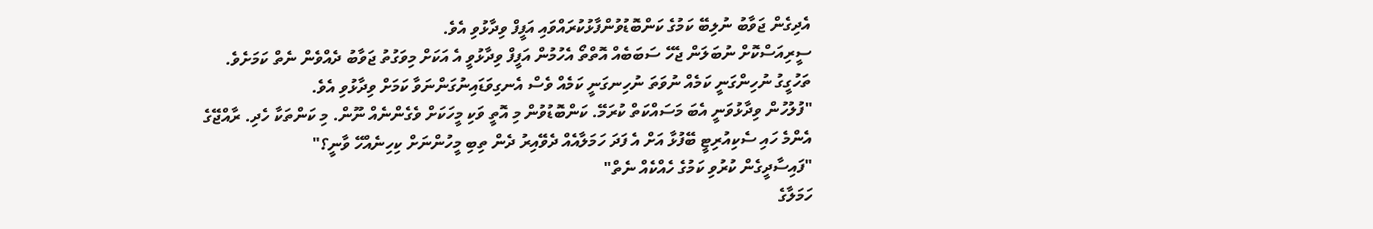އެދިގެން ޖަވާބު ނުލިބޭ ކަމުގެ ކަންބޮޑުވުންފާޅުކުރައްވައި އަފީފް ވިދާޅުވި އެވެ.
ސީރިއަސްކޮށް ނުބަލަން ޖެހޭ ސަބަބެއް އޮތްތޯ އެހުމުން އަފީފް ވިދާޅުވީ އެ އަކަށް މިވަގުތު ޖަވާބު ދެއްވެން ނެތް ކަމަށެވެ. ތަހުގީގު ނުހިންގަނީ ކަމެއް ނުވަތަ ނުހިނގަނީ ކަމެއް ވެސް އެނގިވަޑައިނުގަންނަވާ ކަމަށް ވިދާޅުވި އެވެ.
"ފުލުހުން ވިދާޅުވަނީ އެބަ މަސައްކަތް ކުރަމޭ. ކަންބޮޑުވުން މި އޮތީ ވަކި މީހަކަށް ވެގެންނެއް ނޫން. މި ކަންތަކާ ހެދި. ރާއްޖޭގެ އެންމެ ހައި ސެކިއުރިޓީ ބޭފުޅާ އަށް އެ ފަދަ ހަމަލާއެއް ދެވޭއިރު ދެން ތިބި މީހުންނަށް ކިހިނެއްހޭ ވާނީ؟"
"ފައިސާދީގެން ކުރުވި ކަމުގެ ހެއްކެއް ނެތް"
ހަމަލާގެ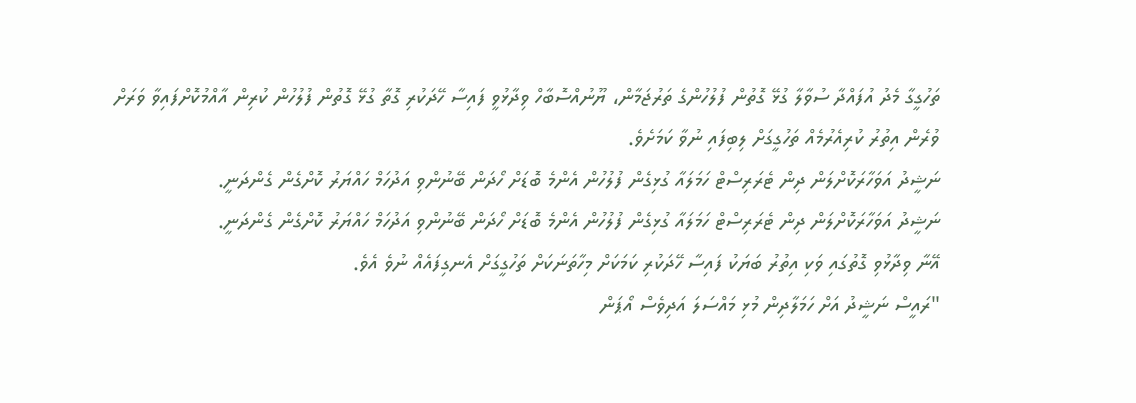ތަހުގީގާ މެދު އުފައްދާ ސުވާލާ ގުޅޭ ގޮތުން ފުލުހުންގެ ތަރުޖަމާން، ޔޫނުއްސޮބާހް ވިދާޅުވީ ފައިސާ ހޭދަކުރި ގޮތާ ގުޅޭ ގޮތުން ފުލުހުން ކުރިން އާއްމުކޮށްފައިވާ ވަރަށް ވުރެން އިތުރު ކުރިއެރުމެއް ތަހުގީގަށް ލިބިފައި ނުވާ ކަމަށެވެ.
ނަޝީދު އަވަހާރަކޮށްލަން ދިން ޓެރަރިސްޓް ހަމަލައާ ގުޅިގެން ފުލުހުން އެންމެ ބޮޑަށް ހޯދަން ބޭނުންވި އަދުހަމް ހައްޔަރު ކޮށްގެން ގެންދަނީ.
ނަޝީދު އަވަހާރަކޮށްލަން ދިން ޓެރަރިސްޓް ހަމަލައާ ގުޅިގެން ފުލުހުން އެންމެ ބޮޑަށް ހޯދަން ބޭނުންވި އަދުހަމް ހައްޔަރު ކޮށްގެން ގެންދަނީ.
އޭނާ ވިދާޅުވި ގޮތުގައި ވަކި އިތުރު ބަޔަކު ފައިސާ ހޭދަކުރި ކަމަކަށް މިހާތަނަކަށް ތަހުގީގަށް އެނގިފައެއް ނުވެ އެވެ.
"ރައީސް ނަޝީދު އަށް ހަމަލާދިން މުޅި މައްސަލަ އަދިވެސް އޯޕަން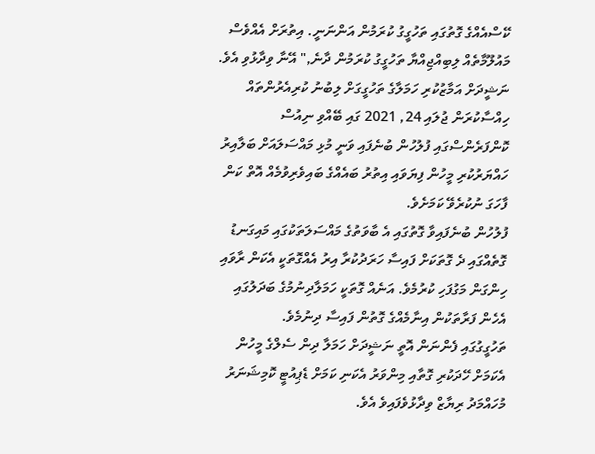ކޭސްއެއްގެ ގޮތުގައި ތަހުގީގު ކުރަމުން އަންނަނީ. އިތުރަށް އެއްވެސް މައުލޫމާތެއް ލިބިއްޖިއްޔާ ތަހުގީގު ކުރަމުން ދާނެ," އޭނާ ވިދާޅުވި އެވެ.
ނަޝީދަށް އަމާޒުކުރި ހަމަލާގެ ތަހުގީގަށް ލިބުނު ކުރިއެރުންތައް ހިއްސާކުރަން ޖުލައި 24, 2021 ގައި ބޭއްވި ނިއުސް ކޮންފަރެންސްގައި ފުލުހުން ބުނެފައި ވަނީ މުޅި މައްސަލައަށް ބަލާއިރު ހައްޔަރުކުރި މީހުން ފިޔަވައި އިތުރު ބައެއްގެ ބައިވެރިވުމެއް އޮތް ކަން ފާހަގަ ނުކުރެވޭ ކަމަށެވެ.
ފުލުހުން ބުނެފައިވާ ގޮތުގައި އެ ބާވަތުގެ މައްސަލަތަކުގައި މައިގަނޑު ގޮތެއްގައި ދެ ގޮތަކަށް ފައިސާ ހަރަދުކުރާ އިރު އެއްގޮތަކީ އެކަން ރާވައި ހިންގަން މަގުފަހި ކުރުމެވެ. އަނެއް ގޮތަކީ ހަމަލާދިނުމުގެ ބަދަލުގައި އެހެން ފަރާތަކުން އިނާމެއްގެ ގޮތުން ފައިސާ ދިނުމެވެ.
ތަހުގީގުގައި ފެންނަން އޮތީ ނަޝީދަށް ހަމަލާ ދިން ސެލްގެ މީހުން އެކަމަށް ހޭދަކުރި ގޮތާއި މިންވަރު އެކަނި ކަމަށް ޑެޕިއުޓީ ކޮމިޝަނަރު މުހައްމަދު ރިޔާޒް ވިދާޅުވެފައިވެ އެވެ.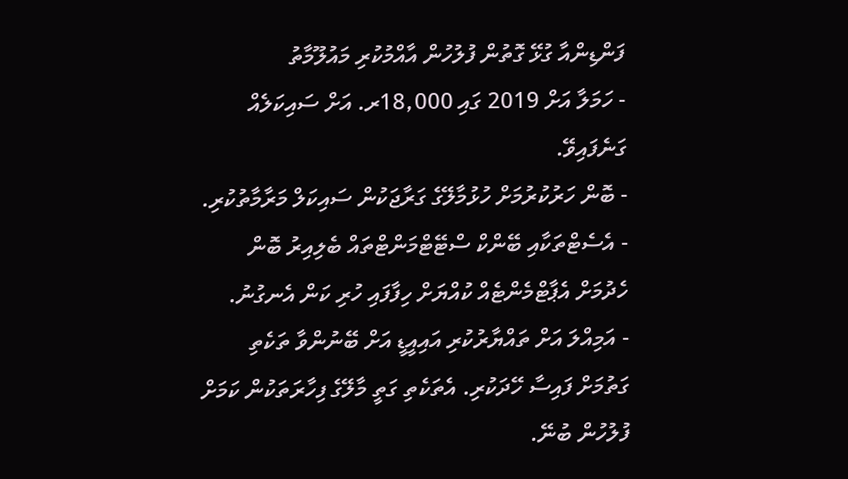ފަންޑިންއާ ގުޅޭ ގޮތުން ފުލުހުން އާއްމުކުރި މައުލޫމާތު
- ހަމަލާ އަށް 2019 ގައި 18,000ރ. އަށް ސައިކަލެއް ގަނެފައިވޭ.
- ބޮން ހަރުކުރުމަށް ހުޅުމާލޭގެ ގަރާޖަކުން ސައިކަލް މަރާމާތުކުރި.
- އެސެޓްތަކާއި ބޭންކް ސްޓޭޓްމަންޓްތައް ބެލިއިރު ބޮން ހެދުމަށް އެޕާޓްމެންޓެއް ކުއްޔަށް ހިފާފައި ހުރި ކަން އެނގުނު.
- އަމިއްލަ އަށް ތައްޔާރުކުރި އައިއީޑީ އަށް ބޭނުންވާ ތަކެތި ގަތުމަށް ފައިސާ ހޭދަކުރި. އެތަކެތި ގަތީ މާލޭގެ ފިހާރަތަކުން ކަމަށް ފުލުހުން ބުނޭ.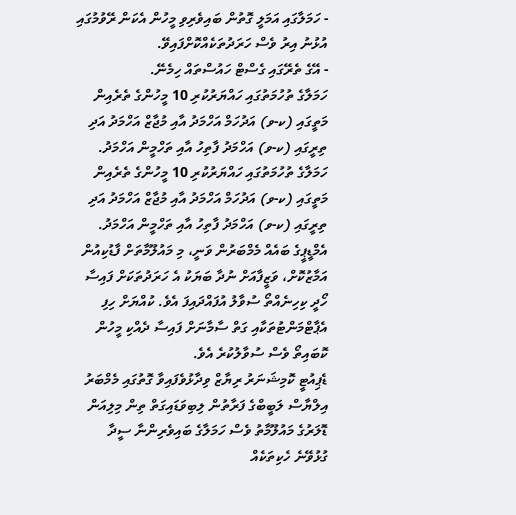- ހަމަލާގައި އަމަލީ ގޮތުން ބައިވެރިވި މީހުން އެކަން ރޭވުމުގައި އުޅުނު އިރު ވެސް ހަރަދުތަކެއްކޮށްފައިވޭ.
- އޭގެ ތެރޭގައި ގެސްޓް ހައުސްތައް ހިމެނޭ.
ހަމަލާގެ ތުހުމަތުގައި ހައްޔަރުކުރި 10 މީހުންގެ ތެރެއިން މަތީގައި (ކ-ވ) އަދުހަމް އަހްމަދު އާއި މުޖާޒް އަހްމަދު އަދި ތިރީގައި (ކ-ވ) އަހްމަދު ފާތިހު އާއި ތަހްމީން އަހްމަދު.
ހަމަލާގެ ތުހުމަތުގައި ހައްޔަރުކުރި 10 މީހުންގެ ތެރެއިން މަތީގައި (ކ-ވ) އަދުހަމް އަހްމަދު އާއި މުޖާޒް އަހްމަދު އަދި ތިރީގައި (ކ-ވ) އަހްމަދު ފާތިހު އާއި ތަހްމީން އަހްމަދު.
އެމްޑީޕީގެ ބައެއް މެމްބަރުން ވަނީ، މި މައުލޫމާތަށް ފާޑުކިއުން އަމާޒުކޮށް، ވަޒީފާއަށް ނުދާ ބަޔަކު އެ ހަރަދުތަކަށް ފައިސާ ހޯދީ ކިހިނެއްތޯ ސުވާލު އުފައްދައިފަ އެވެ. ކުއްޔަށް ހިފި އެޕާޓްމަންޓުތަކާއި ގަތް ސާމާނަށް ފައިސާ ދެއްކި މީހުން ކޮބައިތޯ ވެސް ސުވާލުކުރެ އެވެ.
ޑެޕިއުޓީ ކޮމިޝަނަރު ރިޔާޒް ވިދާޅުވެފައިވާ ގޮތުގައި މެމްބަރު އިލްޔާސް ލަބީބްގެ ފަރާތުން ލިބިވަޑައިގަތް ތިން މިލިއަން ޑޮލަރުގެ މައުލޫމާތު ވެސް ހަމަލާގެ ބައިވެރިންނާ ސީދާ ގުޅުވޭނެ ހެކިތަކެއް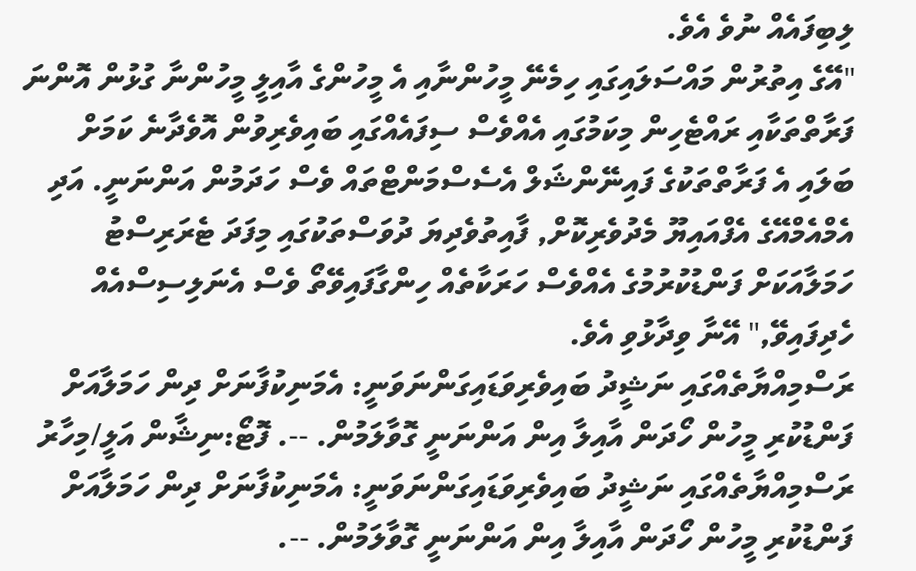ލިބިފައެއް ނުވެ އެވެ.
"އޭގެ އިތުރުން މައްސަލައިގައި ހިމެނޭ މީހުންނާއި އެ މީހުންގެ އާއިލީ މީހުންނާ ގުޅުން އޮންނަ ފަރާތްތަކާއި ރައްޓެހިން މިކަމުގައި އެއްވެސް ސިފައެއްގައި ބައިވެރިވުން އޮވެދާނެ ކަމަށް ބަލައި އެ ފަރާތްތަކުގެ ފައިނޭންޝަލް އެސެސްމަންޓްތައް ވެސް ހަދަމުން އަންނަނީ. އަދި އެމްއެމްއޭގެ އެފްއައިޔޫ މެދުވެރިކޮށް, ފާއިތުވެދިޔަ ދުވަސްތަކުގައި މިފަދަ ޓެރަރިސްޓު ހަމަލާއަކަށް ފަންޑުކުރުމުގެ އެއްވެސް ހަރަކާތެއް ހިންގާފައިވޭތޯ ވެސް އެނަލިސިސްއެއް ހެދިފައިވޭ," އޭނާ ވިދާޅުވި އެވެ.
ރަސްމިއްޔާތެއްގައި ނަޝީދު ބައިވެރިވަޑައިގަންނަވަނީ: އެމަނިކުފާނަށް ދިން ހަމަލާއަށް ފަންޑުކުރި މީހުން ހޯދަން އާއިލާ އިން އަންނަނީ ގޮވާލަމުން. --. ފޮޓޯ:ނިޝާން އަލީ/މިހާރު
ރަސްމިއްޔާތެއްގައި ނަޝީދު ބައިވެރިވަޑައިގަންނަވަނީ: އެމަނިކުފާނަށް ދިން ހަމަލާއަށް ފަންޑުކުރި މީހުން ހޯދަން އާއިލާ އިން އަންނަނީ ގޮވާލަމުން. --.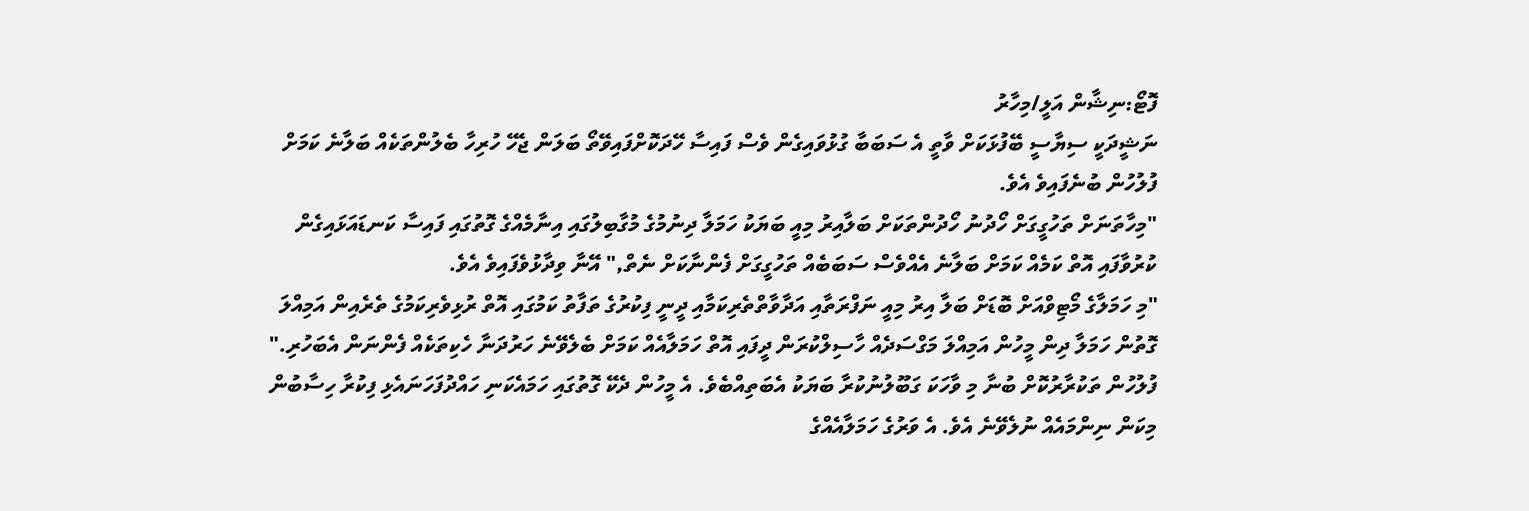ފޮޓޯ:ނިޝާން އަލީ/މިހާރު
ނަޝީދަކީ ސިޔާސީ ބޭފުޅަކަށް ވާތީ އެ ސަބަބާ ގުޅުވައިގެން ވެސް ފައިސާ ހޭދަކޮށްފައިވޭތޯ ބަލަން ޖެހޭ ހުރިހާ ބެލުންތަކެއް ބަލާނެ ކަމަށް ފުލުހުން ބުނެފައިވެ އެވެ.
"މިހާތަނަށް ތަހުގީގަށް ހޯދުނު ހޯދުންތަކަށް ބަލާއިރު މިއީ ބަޔަކު ހަމަލާ ދިނުމުގެ މުގާބިލުގައި އިނާމެއްގެ ގޮތުގައި ފައިސާ ކަނޑައަޅައިގެން ކުރުވާފައި އޮތް ކަމެއް ކަމަށް ބަލާނެ އެއްވެސް ސަބަބެއް ތަހުގީގަށް ފެންނާކަށް ނެތް," އޭނާ ވިދާޅުވެފައިވެ އެވެ.
"މި ހަމަލާގެ މޯޓިވްއަށް ބޮޑަށް ބަލާ އިރު މިއީ ނަފްރަތާއި އަދާވާތްތެރިކަމާއި ދީނީ ފިކުރުގެ ތަފާތު ކަމުގައި އޮތް ރުޅިވެރިކަމުގެ ތެރެއިން އަމިއްލަ ގޮތުން ހަމަލާ ދިން މީހުން އަމިއްލަ މަގްސަދެއް ހާސިލްކުރަން ދީފައި އޮތް ހަމަލާއެއް ކަމަށް ބެލެވޭނެ ހަރުދަނާ ހެކިތަކެއް ފެންނަން އެބަހުރި."
ފުލުހުން ތަކުރާރުކޮށް ބުނާ މި ވާހަކަ ގަބޫލުނުކުރާ ބަޔަކު އެބަތިއްބެވެ. އެ މީހުން ދެކޭ ގޮތުގައި ހަމައެކަނި ހައްދުފަހަނައެޅި ފިކުރާ ހިސާބުން މިކަން ނިންމައެއް ނުލެވޭނެ އެވެ. އެ ވަރުގެ ހަމަލާއެއްގެ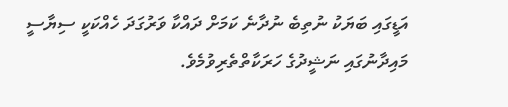އަޑީގައި ބަޔަކު ނުތިބެ ނުދާނެ ކަމަށް ދައްކާ ވަރުގަދަ ހެއްކަކީ ސިޔާސީ މައިދާނުގައި ނަޝީދުގެ ހަރަކާތްތެރިވުމެވެ.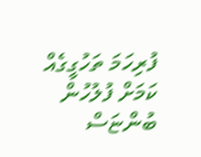ފުރިހަމަ ތަހުގީގެއް ކަމަށް ފުލުހުން ބުންޏަސް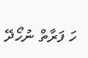ހަ ފަރާތް ނުހޯދޭ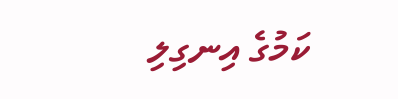ކަމުގެ އިނގިލި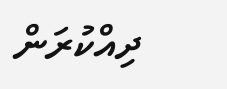ދިއްކުރަން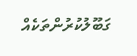ގަބޫލުކުރުންތަކެއް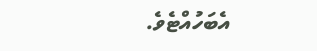އެބަހުއްޓެވެ.